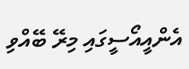އެންއީއޯސީގައި މިރޭ ބޭއްވި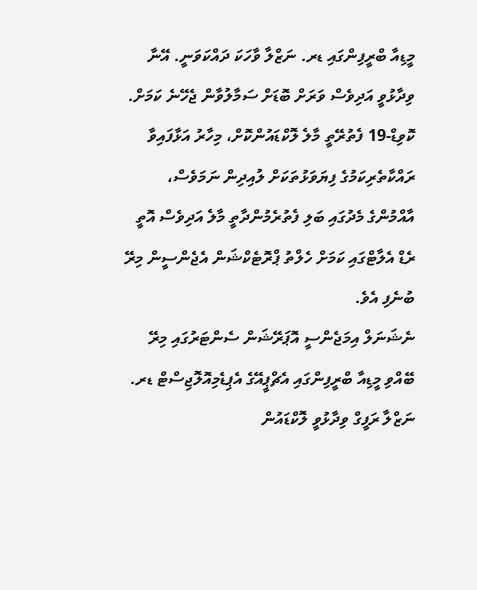މީޑިއާ ބްރީފިންގައި ޑރ. ނަޒްލާ ވާހަކަ ދައްކަވަނީ. އޭނާ ވިދާޅުވީ އަދިވެސް ވަރަށް ބޮޑަށް ސަމާލުވާން ޖެހޭނެ ކަމަށް.
ކޮވިޑް-19 ފެތުރޭތީ މާލެ ލޮކްޑައުންކޮށް، މިހާރު އަޅާފައިވާ ރައްކާތެރިކަމުގެ ފިޔަވަޅުތަކަށް ލުއިދިން ނަމަވެސް، އާއްމުންގެ މެދުގައި ބަލި ފެތުރެމުންދާތީ މާލެ އަދިވެސް އޮތީ ރެޑް އެލާޓްގައި ކަމަށް ހެލްތު ޕްރޮޓެކްޝަން އެޖެންސީން މިރޭ ބުނެފި އެވެ.
ނެޝަނަލް އިމަޖެންސީ އޮޕަރޭޝަން ސެންޓަރުގައި މިރޭ ބޭއްވި މީޑިއާ ބްރީފިންގައި އެޗްޕީއޭގެ އެޕިޑެމިއޮލޮޖިސްޓް ޑރ. ނަޒްލާ ރަފީގް ވިދާޅުވީ ލޮކްޑައުން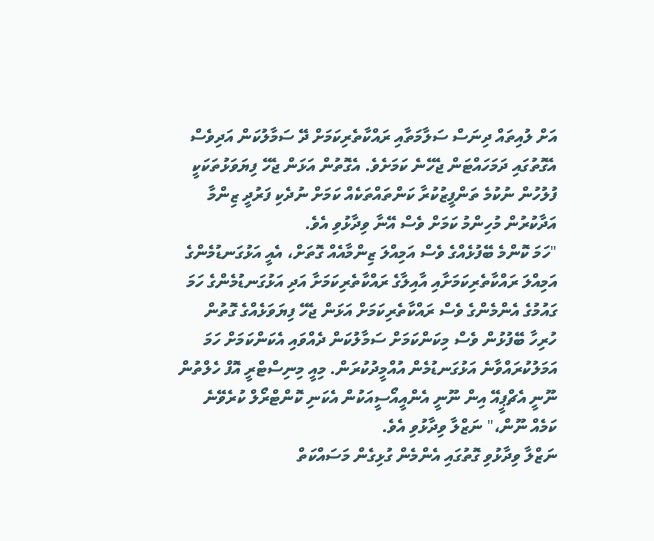އަށް ލުއިތައް ދިނަސް ސަލާމަތާއި ރައްކާތެރިކަމަށް ދޭ ސަމާލުކަން އަދިވެސް އެގޮތުގައި ދަމަހައްޓަން ޖެހޭނެ ކަމަށެވެ. އެގޮތުން އަޅަން ޖެހޭ ފިޔަވަޅުތަކަކީ ފުލުހުން ނުކުމެ ތަންފީޒުކުރާ ކަންތައްތަކެއް ކަމަށް ނުދެކި ފަރުދީ ޒިންމާ އަދާކުރުން މުހިންމު ކަމަށް ވެސް އޭނާ ވިދާޅުވި އެވެ.
"ހަމަ ކޮންމެ ބޭފުޅެއްގެ ވެސް އަމިއްލަ ޒިންމާއެއް ގޮތަށް، އެއީ އަޅުގަނޑުމެންގެ އަމިއްލަ ރައްކާތެރިކަމަށާއި އާއިލާގެ ރައްކާތެރިކަމަށާ އަދި އަޅުގަނޑުމެންގެ ހަމަ ގައުމުގެ އެންމެންގެ ވެސް ރައްކާތެރިކަމަށް އަޅަން ޖެހޭ ފިޔަވަޅެއްގެ ގޮތުން ހުރިހާ ބޭފުޅުން ވެސް މިކަންކަމަށް ސަމާލުކަން ދެއްވައި އެކަންކަމަށް ހަމަ އަމަލުކުރައްވާނެ އަޅުގަނޑުމެން އުއްމީދުކުރަން. މިއީ މިނިސްޓްރީ އޮފް ހެލްތުން ނޫނީ އެޗްޕީއޭ އިން ނޫނީ އެންއީއޯސީއަކުން އެކަނި ކޮންޓްރޯލް ކުރެވޭނެ ކަމެއް ނޫން،" ނަޒްލާ ވިދާޅުވި އެވެ.
ނަޒްލާ ވިދާޅުވި ގޮތުގައި އެންމެން ގުޅިގެން މަސައްކަތް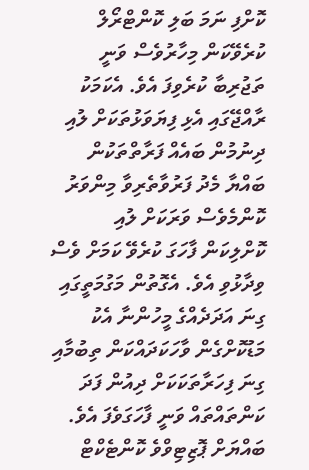ކޮށްފި ނަމަ ބަލި ކޮންޓްރޯލް ކުރެވޭކަން މިހާރުވެސް ވަނީ ތަޖުރިބާ ކުރެވިފަ އެވެ. އެކަމަކު ރާއްޖޭގައި އެޅި ފިޔަވަޅުތަކަށް ލުއި ދިނުމުން ބައެއް ފަރާތްތަކުން ބައްޔާ މެދު ފަރުވާތެރިވާ މިންވަރު ކޮންމެވެސް ވަރަކަށް ލުއި ކޮށްލިކަން ފާހަގަ ކުރެވޭ ކަމަށް ވެސް ވިދާޅުވި އެވެ. އެގޮތުން މަގުމަތީގައި ގިނަ އަދަދެއްގެ މީހުންނާ އެކު މަޑުކޮށްގެން ވާހަކަދައްކަން ތިބުމާއި ގިނަ ފިހަރާތަކަކަށް ދިއުން ފަދަ ކަންތައްތައް ވަނީ ފާހަގަވެފަ އެވެ. ބައްޔަށް ޕޮޒިޓިވްވެ ކޮންޓެކްޓް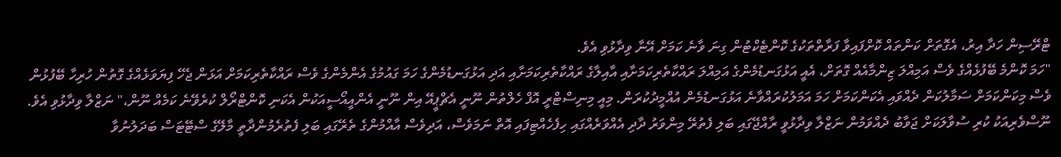ޓްރޭސިން ހަދާ އިރު، އެގޮތަށް ކަންތައް ކޮށްފައިވާ ފަރާތްތަކުގެ ކޮންޓެކްޓުން ގިނަ ވާނެ ކަމަށް އޭނާ ވިދާޅުވި އެވެ.
"ހަމަ ކޮންމެ ބޭފުޅެއްގެ ވެސް އަމިއްލަ ޒިންމާއެއް ގޮތަށް، އެއީ އަޅުގަނޑުމެންގެ އަމިއްލަ ރައްކާތެރިކަމަށާއި އާއިލާގެ ރައްކާތެރިކަމަށާއި އަދި އަޅުގަނޑުމެންގެ ހަމަ ގައުމުގެ އެންމެންގެ ވެސް ރައްކާތެރިކަމަށް އަޅަން ޖެހޭ ފިޔަވަޅެއްގެ ގޮތުން ހުރިހާ ބޭފުޅުން ވެސް މިކަންކަމަށް ސަމާލުކަން ދެއްވައި އެކަންކަމަށް ހަމަ އަމަލުކުރައްވާނެ އަޅުގަނޑުމެން އުއްމީދުކުރަން. މިއީ މިނިސްޓްރީ އޮފް ހެލްތުން ނޫނީ އެޗްޕީއޭ އިން ނޫނީ އެންއީއޯސީއަކުން އެކަނި ކޮންޓްރޯލް ކުރެވޭނެ ކަމެއް ނޫން،" ނަޒްލާ ވިދާޅުވި އެވެ.
ނޫސްވެރިއަކު ކުރި ސުވާލަކަށް ޖަވާބު ދެއްވަމުން ނަޒްލާ ވިދާޅުވީ ރާއްޖޭގައި ބަލި ފެތުރޭ މިންވަރު ދާދި އެއްވަރެއްގައި ހިފެހެއްޓިފައި އޮތް ނަމަވެސް، އަދިވެސް އާއްމުންގެ ތެރޭގައި ބަލި ފެތުރެމުންދާތީ މާލޭގެ ސްޓޭޓަސް ބަދަލުނުވާ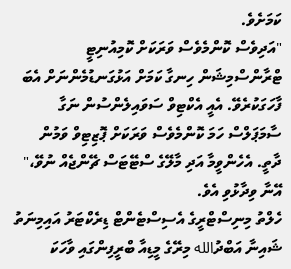ކަމަށެވެ.
"އަދިވެސް ކޮންމެވެސް ވަރަކަށް ކޮމިއުނިޓީ ޓްރާންސްމިޝަން ހިނގާ ކަމަށް އަޅުގަނޑުމެންނަށް އެބަ ފާހަގަކުރެވޭ. އެއީ އެކްޓިވް ސަވައިލެންސުން ނަގާ ސާމަޕަލްސް ހަމަ ކޮންމެވެސް ވަރަކަށް ޕޮޒިޓިވް ވަމުން ދާތީ. އެހެންވީމާ އަދި މާލޭގެ ސްޓޭޓަސް ޗޭންޖެއް ނުވޭ،" އޭނާ ވިދާޅުވި އެވެ.
ހެލްތު މިނިސްޓްރީގެ އެސިސްޓެންޓް ޑިރެކްޓަރު އައިމިނަތު ޝައިނާ އަބްދުالله މިރޭގެ މީޑިއާ ބްރީފިންގައި ވާހަކަ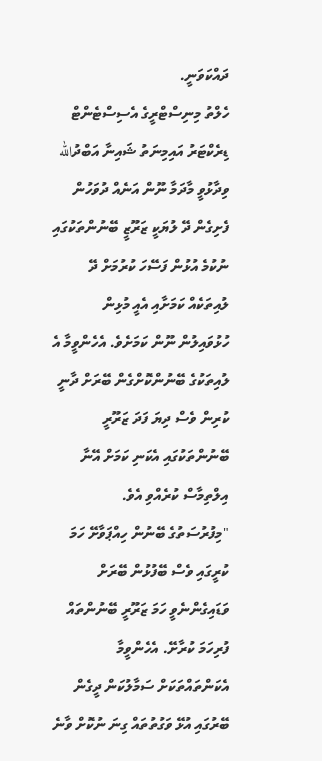ދައްކަވަނީ.
ހެލްތު މިނިސްޓްރީގެ އެސިސްޓެންޓް ޑިރެކްޓަރު އައިމިނަތު ޝައިނާ އަބްދުالله ވިދާޅުވީ މާދަމާ ނޫން އަނެއް ދުވަހުން ފެށިގެން ދޭ ލުޔަކީ ޒަރޫޒީ ބޭނުންތަކުގައި ނުކުމެ އުޅުން ފަސޭހަ ކުރުމަށް ދޭ ލުއިތަކެއް ކަމަށާއި އެއީ މުޅިން ހުޅުވައިލުން ނޫން ކަމަށެވެ. އެހެންވީމާ އެ ލުއިތަކުގެ ބޭނުންކޮށްގެން ބޭރަށް ދާނީ ކުރިން ވެސް ދިޔަ ފަދަ ޒަރޫރީ ބޭނުންތަކުގައި އެކަނި ކަމަށް އޭނާ އިލްތިމާސް ކުރެއްވި އެވެ.
"މިފުރުސަތުގެ ބޭނުން ހިއްޕަވާށޭ ހަމަ ކުރީގައި ވެސް ބޭފުޅުން ބޭރަށް ވަޑައިގެންނެވީ ހަމަ ޒަރޫރީ ބޭނުންތައް ފުރިހަމަ ކުރާށޭ. އެހެންވީމާ އެކަންތައްތަކަށް ސަމާލުކަން ދީގެން ބޭރުގައި އުޅޭ ވަގުތުތައް ގިނަ ނުކޮށް ވާނެ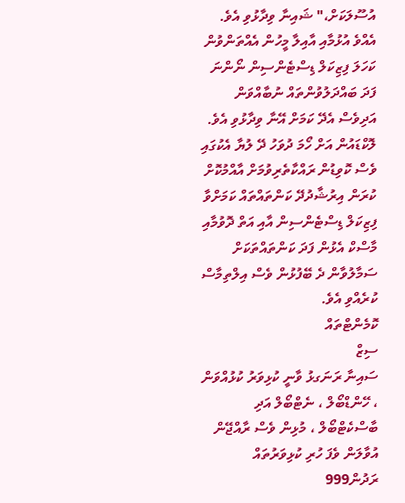އުސޫލަކަށް،" ޝައިނާ ވިދާޅުވި އެވެ.
އެއްވެ އުޅުމާއި އާއިލާ މީހުން އެއްތަންވުން ކަހަލަ ފިޒިކަލް ޑިސްޓެންސިން ނޯންނަ ފަދަ ބައްދަލުވުންތައް ނުބާއްވަން އަދިވެސް އެދޭ ކަމަށް އޭނާ ވިދާޅުވި އެވެ. ލޮކްޑައުން އަށް ހޯމަ ދުވަހު ދޭ ލުޔާ އެކުގައި ވެސް ކޮވިޑުން ރައްކާތެރިވުމަށް އާއްމުކޮށް ކުރަން އިރުޝާދުދޭ ކަންތައްތައް ކަމަށްވާ ފިޒިކަލް ޑިސްޓެންސިން އާއި އަތް ދޮވުމާއި މާސްކް އެޅުން ފަދަ ކަންތައްތަކަށް ސަމާލުވާން ދެ ބޭފުޅުން ވެސް އިލްތިމާސް ކުރެއްވި އެވެ.
ކޮމެންޓްތައް
ސިޒް
ސައިނާ ރަނަގޅު ވާނީ ކުޅިވަރު ކުޅުއްވަން ، ހޭންޑްބޯލް ، ނެޓްބޯލް އަދި ބާސްކެޓްބޯލް ، މުޅިން ވެސް ރާއްޖޭން އުވާލަން ވެފަ ހުރި ކުޅިވަރުތައް
ރަދުން999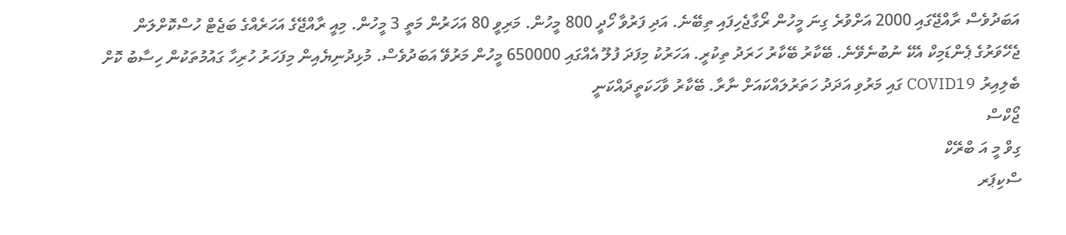އަބަދުވެސް ރާއްޖޭގައި 2000 އަށްވުރެ ގިނަ މީހުން ރޯގާޖެހިފައި ތިބޭނެ. އަދި ފަރުވާ ހޯދީ 800 މީހުން. މަރިވީ 80 އަހަރުން މަތީ 3 މީހުން. މިއީ ރާއްޖޭގެ އަހަރެއްގެ ބަޖެޓް ހުސްކޮށްލަން ޖެހޭވަރުގެ ޕެންޑަމިކް އެކޭ ނުބުނެވޭނެ. ބޭކާރު ބޭކާރު ހަރަދު ތިކުރީ. އަހަރުކު މިފަދަ ފުލޫ އެއްގައި 650000 މީހުން މަރުވޭ އަބަދުވެސް. މުޅިދުނިޔެއިން މިފަހަރު ހުރިހާ ގައުމުތަކުން ހިސާބު ކޮށް ބެލިއިރު COVID19 ގައި މަރުވި އަދަދު ހަތަރުލައްކައަށް ނާރާ. ބޭކާރު ވާހަކަތީދައްކަނީ
ޖޯކްސް
ގިވް މީ އަ ބްރޭކް
ސްކިޕަރ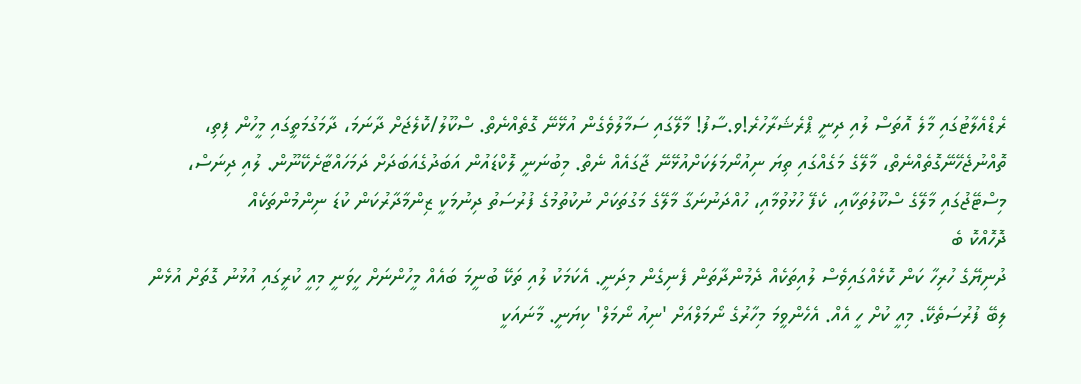ރެޑްއެލާޓުގައި މާލެ އޮތަސް ލުއި ދިނީ ޕްރެޝަރާހުރެ!ވ.ސާފު! މާލޭގައި ސަމާލުވެގެން އުޅޭނޭ ގޮތެއްނެތް. ސްކޫލު/ކޮލެޖަށް ދާނަމަ، ދާމަގުމަތީގައި މީހުން ފިތި، ތޮއްނުޖެހޭނޭގޮތެއްނެތް، މާލޭގެ މަގެއްގައި ތިޔަ ނިއުނޯމަލަކަށްއުޅޭނޭ ޖާގައެއް ނެތް. މިބުނަނީ ލޮކްޑައުން އަބަދުގެއަބަދަށް ދަމަހައްޓާށެކޭނޫން. ލުއި ދިނަސް، މިސްޓޭޖުގައި މާލޭގެ ސްކޫލުތަކާއި، ކެފޭ ހުޅުވުމާއި، ހުއްދަނުނަގާ މާލޭގެ މަގުތަކަށް ނުކުތުމުގެ ފުރުސަތު ދިނުމަކީ ޒިންމާދާރުކަން ކުޑަ ނިންމުންތަކެއް
ދޮހޮއްކޮ ބެ
ދުނިޔޭގެ ހުރިހާ ކަން ކޮޅެއްގައިވެސް ލުއިތަކެއް ދެމުންދާތަން ފެނިގެން މިދަނީ. އެކަމަކު ލުއި ތަކޭ ބުނީމަ ބައެއް މީހުންނަށް ހީވަނީ މިއީ ކުރީގައި އުޅުނު ގޮތަށް އުޅެން ލިބޭ ފުރުސަތެކޭ. މިއީ ކުށް ހީ އެއް. އެހެންވީމަ މިހާރުގެ ނޯމަލްއަށް 'ނިއު ނޯމަލް' ކިޔަނީ. މާނައަކީ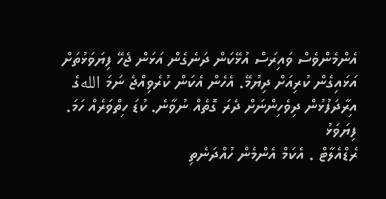އެންމެންވެސް ވައިރަސް އުޅޭކަން ދަނެގެން އަޅަން ޖެހޭ ފިޔަވަޅުތަށް އަޅައިގެން ކުރިއަށް ދިޔުމޭ. އެހެން އެކަން ކުރެވިއްޖެ ނަމަ اللهގެ އިރާދަފުޅުން ދިވެހިންނަށް ދެރަ ގޮތެއް ނުވާނެ. ކުޑަ ހިތްވަރެއް ހަމަ.
ފިޔަވަޅު
ރެޑްއެލާޓް . އެކަމް އެންމެން ހުއްދަނެތި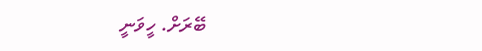ބޭރަށް. ހީވަނީ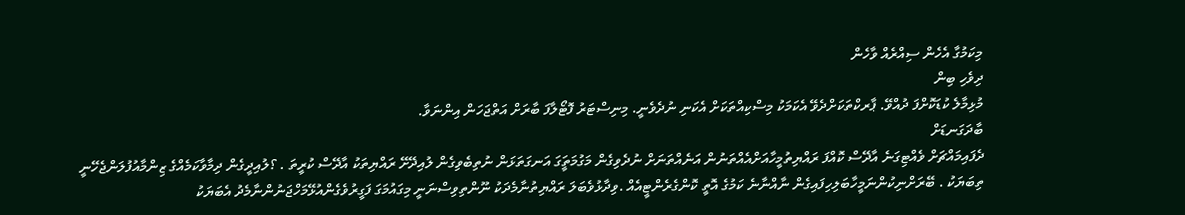މިކަމުގާ އެހެން ސިއްރެއް ވާހެން
ދިވެހި ބިން
މުޅިމާލެ ކުޑަކޮށްފަ ދުއްވޭ. ޕާރކްތަކަށްދެވޭ އެކަމަކު މިސްކިއްތަކަށް އެކަނި ނުދެވެނީ. މިނިސްޓަރު ފޮޓޯލާފަ ބާރަށް އަތްޖަހަން އިންނަވާ.
ބާދަގަނޑަށް
ދެފައިމައްޗަށް ވެއްޓިގަނެ އާދޭސް ކޮއްފަ ރައްޔިތުމީހާއަށްއެއްތަނުން އަނެއްތަނަށް ނުދެވިގެން މަގުމަތީަގަ އަނގަތަޅަން ނުތިބެވިގެން ލުއިދޭށޭ ރައްޔިތަކު އާދޭސް ކުރީތަ . ؟ލުއިދީގެން ދިމާވާކަމެއްގެ ޒިންމާއުފުލަންޖެހޭނީ ތިބަޔަކު . ބޭރަށްނިކުންނަމީހާބަލިހިފައިގެން ނާއްނާނެ ކަމުގެ އޮތީ ކޮންގެރެންޓީއެއް .ވިދާޅުވެބަލަ ރައްޔިތުނާމެދަކު ނޫންތިވިސްނަނީ މިގައުމަގަ ފަގީރުވެގެންއުޅޭމަހްޖަނުންނާމެދު އެބަޔަކު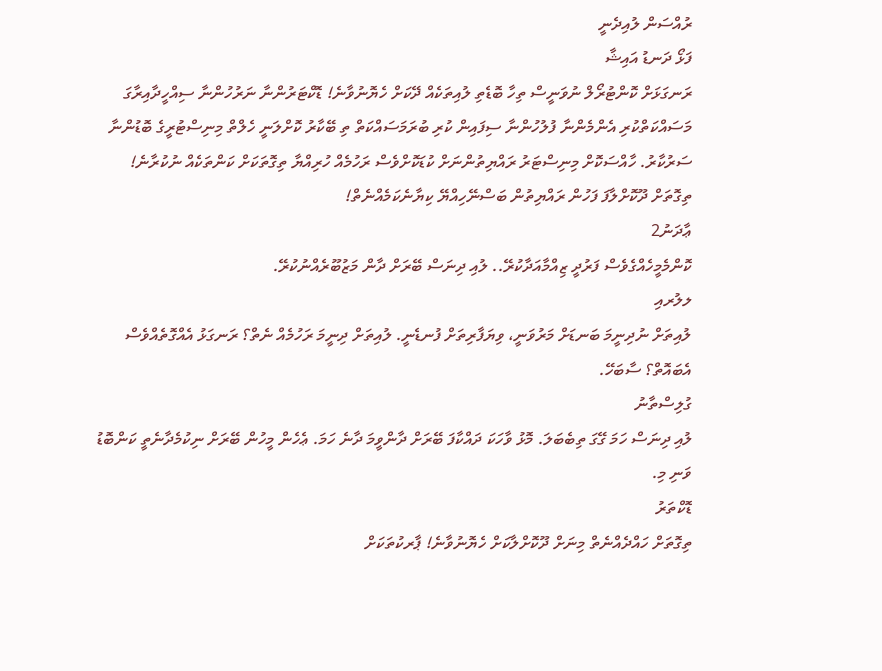ރުއްސަން ލުއިދެނީ
ފަޅޯ ދަނޑު އައިޝާ
ރަނގަޅަށް ކޮންޓުރޯލް ނުވަނީސް ތިހާ ބޮޑެތި ލުއިތަކެއް ދޭކަށް ހެޔޮނުވާނެ! ޑޮކްޓަރުންނާ ނަރުހުންނާ ސިއްހީދާއިރާގަ މަސައްކަތްކުރި އެންމެންނާ ފުލުހުންނާ ސިފައިން ކުރި ބުރަމަސައްކަތް ތި ބޭކާރު ކޮށްލަނީ ހެލްތް މިނިސްޓުރީގެ ބޮޑުންނާ ސަރުކާރު. ހާއްސަކޮށް މިނިސްޓަރު ރައްޔިތުންނަށް ކުޑަކޮށްވެސް ރަހުމެއް ހުރިއްޔާ ތިގޮތަކަށް ކަންތަކެއް ނުކުރާނެ! ތިގޮތަށް ދޫކޮށްލާފަ ފަހުން ރައްޔިތުން ބަސްނޭހިއްޔޭ ކިޔާނެކަމެއްނެތް!
ޢާދަނު2
ކޮންމެމީހެއްގެވެސް ފަރުދީ ޒިއްމާއަދާކުރޭ.. ލުއި ދިނަސް ބޭރަށް ދާން މަޒުބޫރެއްނުކުރޭ.
ލލުރއި
ލުއިތަށް ނުދިނީމަ ބަނޑަށް މަރުވަނީ، ވިޔަފާރިތަށް ފުނޑެނީ. ލުއިތަށް ދިނީމަ ރަހުމެއް ނެތް؟ ރަނގަޅު އެއްގޮތެއްވެސް އެބައޮތް؟ ސާބަހޭ.
ގުލިސްތާނު
ލުއި ދިނަސް ހަމަ ގޭގަ ތިބެބަލަ. މޮޅު ވާހަކަ ދައްކާފަ ބޭރަށް ދާންވީމަ ދާނެ ހަމަ. ޢެހެން މީހުން ބޭރަށް ނިކުމެދާނެތީ ކަންބޮޑު ވަނި މި.
ޑޮކްތަރު
ތިގޮތަށް ހައްދެއްނެތް މިނަށް ދޫކޮށްލާކަށް ހެޔޮނުވާނެ! ޕާރކުތަކަށް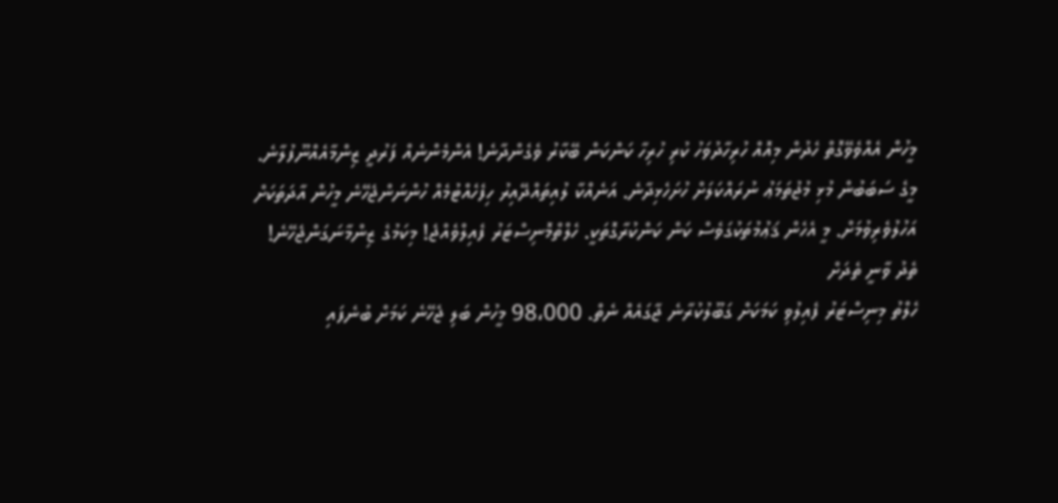މީހުން އެއްވެވޭގޮތް ހެދުން މިއޮއް ހުރިހާދުވަހު ކުރި ހުރިހާ ކަންކަން ބޭކާރު ވެގެންދާނެ! އެންމެންނެއް ފަރުދީ ޒިންމާއެއްނޫފުލާނެ. މީގެ ސަބަބުން މުޅި މުޖުތަމަޢު ނުރައްކަލަށް ހުށަހެޅިދާނެ. އަނެއްކާ ލުއިތައްދޭއިރު ހިފެހެއްޓުމެއް ހުންނަންޖެހޭނެ މީހުން އާދަތަކަށް އަހުލުވެރިވުމަށް. މީ އެހެން ޤަޢުމުތަކުގަވެސް ކަން ކަންކުރާގޮތަކީ. ހެލްތްމޮނިސްޓަރު ފެއިލްވެއްޖެ! މިކަމުގެ ޒިންމާނަގަންޖެހޭނެ!
ތެދު ވާނީ ތެދަށް
ހެލްތު މިނިސްޓަރު ފެއިލުވި ކަމަކަށް ގަބޫލުކުރާނެ ޖާގައެއް ނެތް. 98،000 މީހުން ބަލި ޖެހޭނެ ކަމަށް ބުނެފައި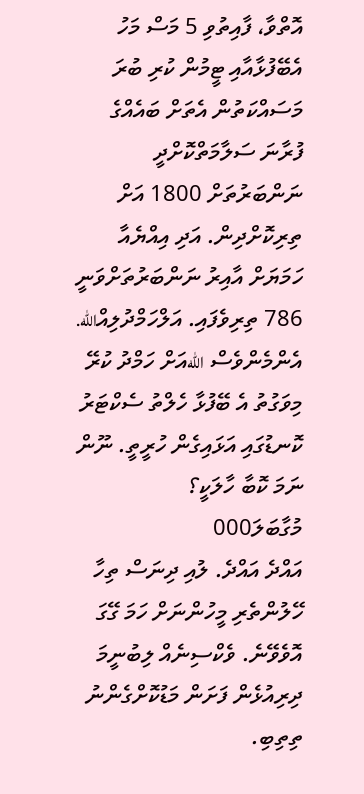އޮތްވާ، ފާއިތުވި 5 މަސް މަހު އެބޭފުޅާއާއި ޓީމުން ކުރި ބުރަ މަސައްކަތުން އެތަށް ބައެއްގެ ފުރާނަ ސަލާމަތްކޮށްދީ ނަންބަރުތަށް 1800 އަށް ތިރިކޮށްދިން. އަދި އިއްޔެއާ ހަމަޔަށް އާއިރު ނަންބަރުތަށްވަނީ 786 ތިރިވެފައި. އަލްހަމްދުލިއްالله. އެންމެންވެސް اللهއަށް ހަމްދު ކުރޭ މިވަގުތު އެ ބޭފުޅާ ހެލްތު ސެކްޓަރު ކޮނޑުގައި އަޅައިގެން ހުރީތީ. ނޫން ނަމަ ކޮބާ ހާލަކީ؟
މުގާބަލަ000
އައްދެ އައްދެ. ލުއި ދިނަސް ތިހާ ހޭލުންތެރި މީހުންނަށް ހަމަ ގޭގަ އޮވެވޭނެ. ވެކްސިނެއް ލިބުނީމަ ދިރިއުޅެން ފަށަން މަޑުކޮށްގެންނު ތިތިބި.